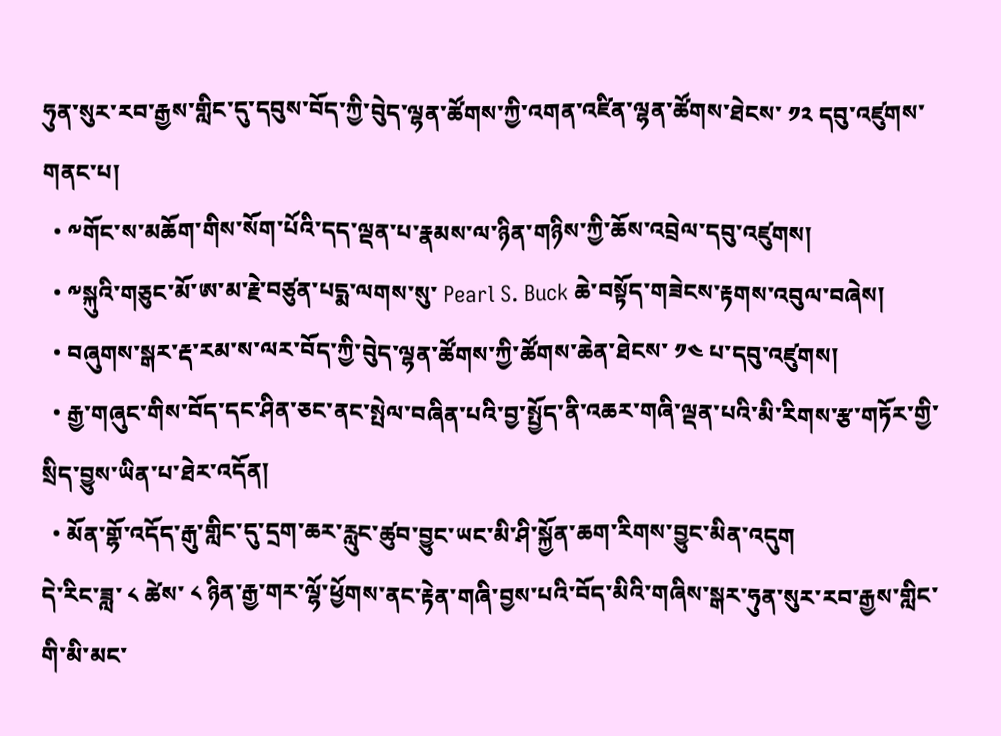ཧུན་སུར་རབ་རྒྱས་གླིང་དུ་དབུས་བོད་ཀྱི་བེུད་ལྷན་ཚོགས་ཀྱི་འགན་འཛིན་ལྷན་ཚོགས་ཐེངས་ ༡༢ དབུ་འཛུགས་གནང་པ།
  • ༸གོང་ས་མཆོག་གིས་སོག་པོའི་དད་ལྡན་པ་རྣམས་ལ་ཉིན་གཉིས་ཀྱི་ཆོས་འབྲེལ་དབུ་འཛུགས།
  • ༸སྐུའི་གཅུང་མོ་ཨ་མ་རྗེ་བཙུན་པདྨ་ལགས་སུ་ Pearl S. Buck ཆེ་བསྟོད་གཟེངས་རྟགས་འབུལ་བཞེས།
  • བཞུགས་སྒར་རྡ་རམ་ས་ལར་བོད་ཀྱི་བེུད་ལྷན་ཚོགས་ཀྱི་ཚོགས་ཆེན་ཐེངས་ ༡༤ པ་དབུ་འཛུགས།
  • རྒྱ་གཞུང་གིས་བོད་དང་ཤིན་ཅང་ནང་སྤེལ་བཞིན་པའི་བྱ་སྤྱོད་ནི་འཆར་གཞི་ལྡན་པའི་མི་རིགས་རྩ་གཏོར་གྱི་སྲིད་བྱུས་ཡིན་པ་ཐེར་འདོན།
  • མོན་གྷོ་འདོད་རྒུ་གླིང་དུ་དྲག་ཆར་རླུང་ཚུབ་བྱུང་ཡང་མི་ཤི་སྐྱོན་ཆག་རིགས་བྱུང་མིན་འདུག
དེ་རིང་ཟླ་ ༨ ཚེས་ ༨ ཉིན་རྒྱ་གར་ལྷོ་ཕྱོགས་ནང་རྟེན་གཞི་བྱས་པའི་བོད་མིའི་གཞིས་སྒར་ཧུན་སུར་རབ་རྒྱས་གླིང་གི་མི་མང་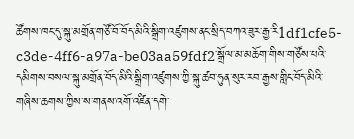ཚོགས་ཁང་དུ་སྐུ་མགྲོན་གཙོ་བོ་བོད་མིའི་སྒྲིག་འཛུགས་ནང་སྲིད་བཀའ་ཟུར་རྒྱ་རི1df1cfe5-c3de-4ff6-a97a-be03aa59fdf2་སྒྲོལ་མ་མཆོག་གིས་གཙོས་པའི་དམིགས་བསལ་སྐུ་མགྲོན་བོད་མིའི་སྒྲིག་འཛུགས་ཀྱི་སྐུ་ཚབ་ཧུན་སུར་རབ་རྒྱས་གླིང་བོད་མིའི་གཞིས་ཆགས་ཀྱིས་ས་གནས་འགོ་འཛིན་དགེ་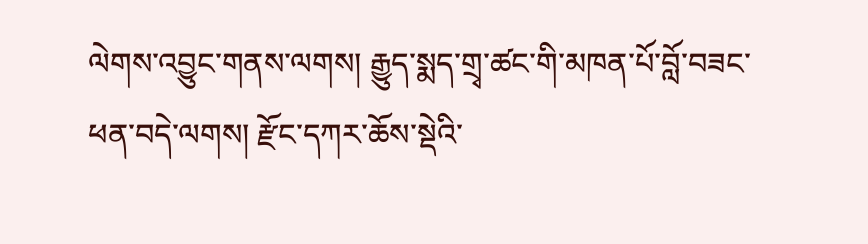ལེགས་འབྱུང་གནས་ལགས། རྒྱུད་སྨད་གྲྭ་ཚང་གི་མཁན་པོ་བློ་བཟང་ཕན་བདེ་ལགས། རྫོང་དཀར་ཆོས་སྡེའི་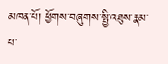མཁན་པོ། ཕྱོགས་བཞུགས་སྤྱི་འཐུས་རྣམ་པ་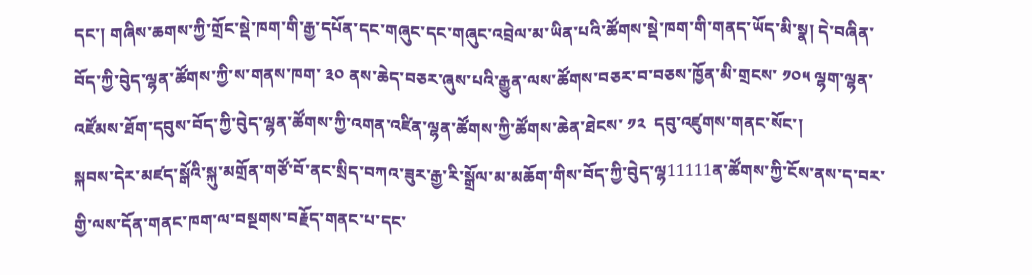དང་། གཞིས་ཆགས་ཀྱི་གྲོང་སྡེ་ཁག་གི་རྒྱ་དཔོན་དང་གཞུང་དང་གཞུང་འབྲེལ་མ་ཡིན་པའི་ཚོགས་སྡེ་ཁག་གི་གནད་ཡོད་མི་སྣ། དེ་བཞིན་བོད་ཀྱི་བེུད་ལྷན་ཚོགས་ཀྱི་ས་གནས་ཁག་ ༣༠ ནས་ཆེད་བཅར་ཞུས་པའི་རྒྱུན་ལས་ཚོགས་བཅར་བ་བཅས་ཁྱོན་མི་གྲངས་ ༡༠༥ ལྷག་ལྷན་འཛོམས་ཐོག་དབུས་བོད་ཀྱི་བེུད་ལྷན་ཚོགས་ཀྱི་འགན་འཛིན་ལྷན་ཚོགས་ཀྱི་ཚོགས་ཆེན་ཐེངས་ ༡༢  དབུ་འཛུགས་གནང་སོང་།
སྐབས་དེར་མཛད་སྒོའི་སྐུ་མགྲོན་གཙོ་བོ་ནང་སྲིད་བཀའ་ཟུར་རྒྱ་རི་སྒྲོལ་མ་མཆོག་གིས་བོད་ཀྱི་བེུད་ལྷ11111ན་ཚོགས་ཀྱི་ངོས་ནས་ད་བར་གྱི་ལས་དོན་གནང་ཁག་ལ་བསྔགས་བརྗོད་གནང་པ་དང་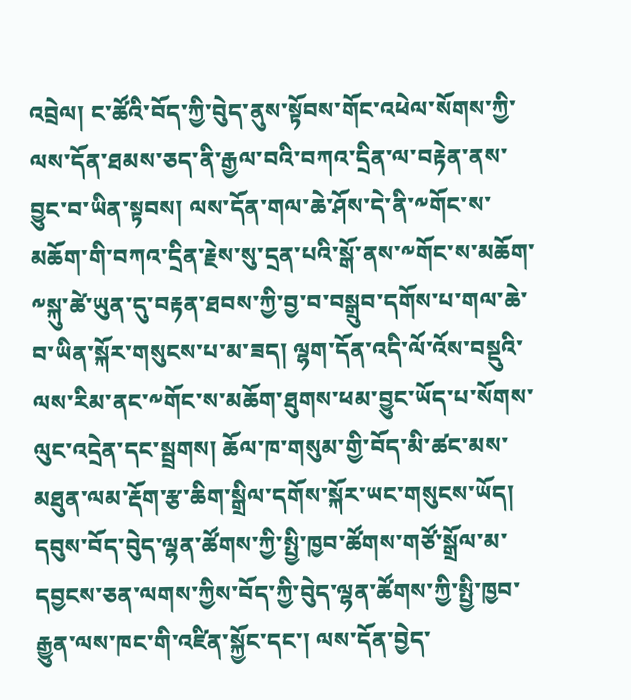འབྲེལ། ང་ཚོའི་བོད་ཀྱི་བེུད་ནུས་སྟོབས་གོང་འཕེལ་སོགས་ཀྱི་ལས་དོན་ཐམས་ཅད་ནི་རྒྱལ་བའི་བཀའ་དྲིན་ལ་བརྟེན་ནས་བྱུང་བ་ཡིན་སྟབས། ལས་དོན་གལ་ཆེ་ཤོས་དེ་ནི་༸གོང་ས་མཆོག་གི་བཀའ་དྲིན་རྗེས་སུ་དྲན་པའི་སྒོ་ནས་༸གོང་ས་མཆོག་༸སྐུ་ཚེ་ཡུན་དུ་བརྟན་ཐབས་ཀྱི་བྱ་བ་བསྒྲུབ་དགོས་པ་གལ་ཆེ་བ་ཡིན་སྐོར་གསུངས་པ་མ་ཟད། ལྷག་དོན་འདི་ལོ་འོས་བསྡུའི་ལས་རིམ་ནང་༸གོང་ས་མཆོག་ཐུགས་ཕམ་བྱུང་ཡོད་པ་སོགས་ལུང་འདྲེན་དང་སྦྲགས། ཆོལ་ཁ་གསུམ་གྱི་བོད་མི་ཚང་མས་མཐུན་ལམ་རྡོག་རྩ་ཆིག་སྒྲིལ་དགོས་སྐོར་ཡང་གསུངས་ཡོད།
དབུས་བོད་བེུད་ལྷན་ཚོགས་ཀྱི་སྤྱི་ཁྱབ་ཚོགས་གཙོ་སྒྲོལ་མ་དབྱངས་ཅན་ལགས་ཀྱིས་བོད་ཀྱི་བེུད་ལྷན་ཚོགས་ཀྱི་སྤྱི་ཁྱབ་རྒྱུན་ལས་ཁང་གི་འཛིན་སྐྱོང་དང་། ལས་དོན་བྱེད་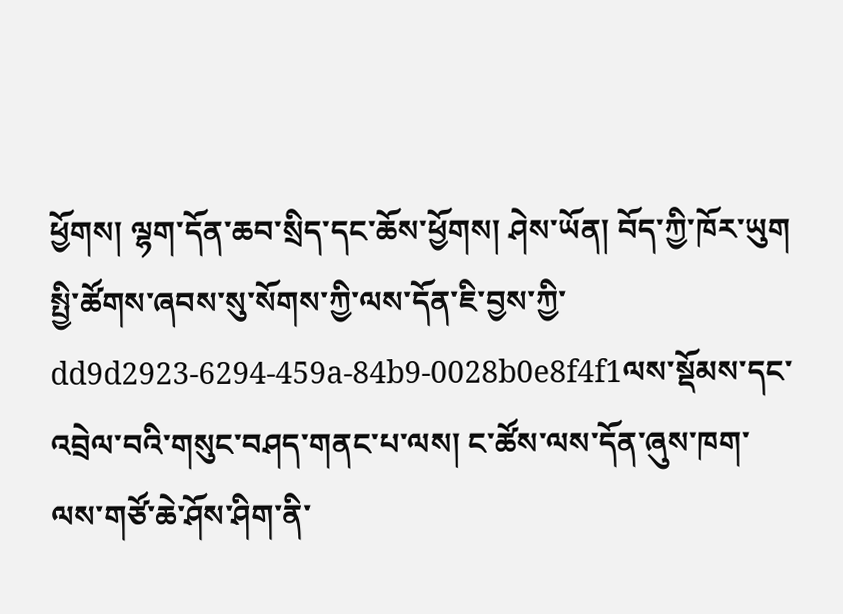ཕྱོགས། ལྷག་དོན་ཆབ་སྲིད་དང་ཆོས་ཕྱོགས། ཤེས་ཡོན། བོད་ཀྱི་ཁོར་ཡུག སྤྱི་ཚོགས་ཞབས་སུ་སོགས་ཀྱི་ལས་དོན་ཇི་བྱས་ཀྱི་dd9d2923-6294-459a-84b9-0028b0e8f4f1ལས་སྡོམས་དང་འབྲེལ་བའི་གསུང་བཤད་གནང་པ་ལས། ང་ཚོས་ལས་དོན་ཞུས་ཁག་ལས་གཙོ་ཆེ་ཤོས་ཤིག་ནི་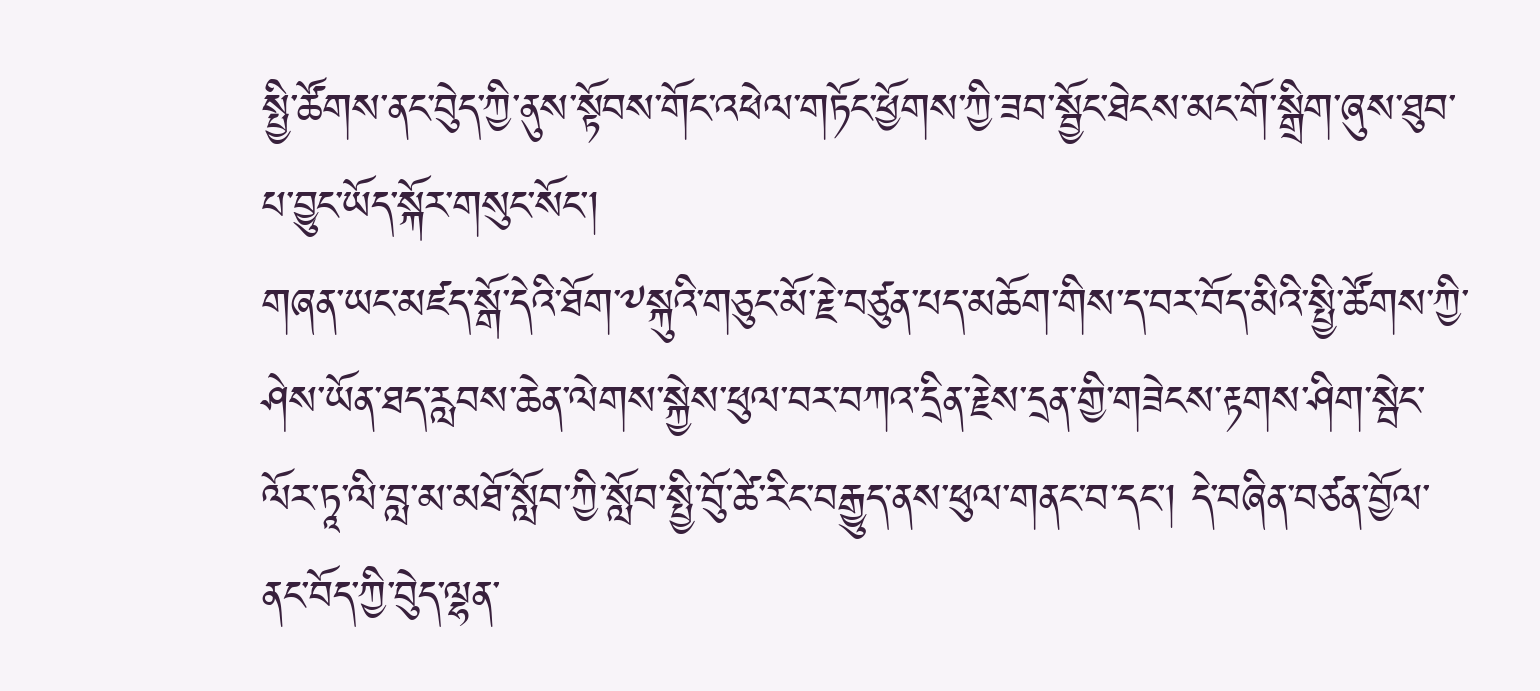སྤྱི་ཚོགས་ནང་བེུད་ཀྱི་ནུས་སྟོབས་གོང་འཕེལ་གཏོང་ཕྱོགས་ཀྱི་ཟབ་སྦྱོང་ཐེངས་མང་གོ་སྒྲིག་ཞུས་ཐུབ་པ་བྱུང་ཡོད་སྐོར་གསུང་སོང་།
གཞན་ཡང་མཛད་སྒོ་དེའི་ཐོག་༸སྐུའི་གཅུང་མོ་རྗེ་བཙུན་པད་མཆོག་གིས་ད་བར་བོད་མིའི་སྤྱི་ཚོགས་ཀྱི་ཤེས་ཡོན་ཐད་རླབས་ཆེན་ལེགས་སྐྱེས་ཕུལ་བར་བཀའ་དྲིན་རྗེས་དྲན་གྱི་གཟེངས་རྟགས་ཤིག་སྦེང་ལོར་ཏཱ་ལི་བླ་མ་མཐོ་སློབ་ཀྱི་སློབ་སྤྱི་བོུ་ཚེ་རིང་བརྒྱུད་ནས་ཕུལ་གནང་བ་དང་། དེ་བཞིན་བཙན་བྱོལ་ནང་བོད་ཀྱི་བེུད་ལྷན་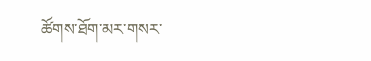ཚོགས་ཐོག་མར་གསར་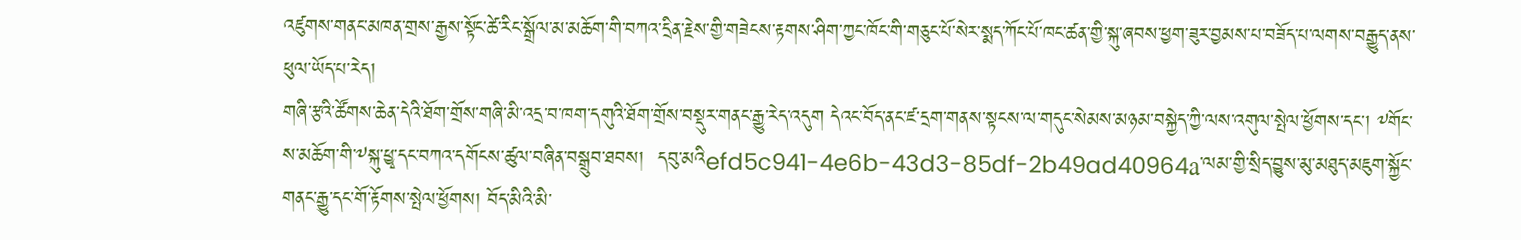འཛུགས་གནང་མཁན་གྲས་རྒྱས་སྟོང་ཚེ་རིང་སྒྲོལ་མ་མཆོག་གི་བཀའ་དྲིན་རྗེས་གྱི་གཟེངས་རྟགས་ཤིག་ཀྱང་ཁོང་གི་གཅུང་པོ་སེར་སྨད་ཀོང་པོ་ཁང་ཚན་གྱི་སྐུ་ཞབས་ཕྱག་ཟུར་བྱམས་པ་བཟོད་པ་ལགས་བརྒྱུད་ནས་ཕུལ་ཡོད་པ་རེད།
གཞི་རྩའི་ཚོགས་ཆེན་དེའི་ཐོག་གྲོས་གཞི་མི་འདྲ་བ་ཁག་དགུའི་ཐོག་གྲོས་བསྡུར་གནང་རྒྱུ་རེད་འདུག དེའང་བོད་ནང་ཛ་དྲག་གནས་སྟངས་ལ་གདུང་སེམས་མཉམ་བསྐྱེད་ཀྱི་ལས་འགུལ་སྤེལ་ཕྱོགས་དང་། ༸གོང་ས་མཆོག་གི་༸སྐུ་ཕྱྭ་དང་བཀའ་དགོངས་ཚུལ་བཞིན་བསྒྲུབ་ཐབས།  དབུ་མའིefd5c941-4e6b-43d3-85df-2b49ad40964a་ལམ་གྱི་སྲིད་བྱུས་མུ་མཐུད་མཇུག་སྐྱོང་གནང་རྒྱུ་དང་གོ་རྟོགས་སྤེལ་ཕྱོགས། བོད་མིའི་མི་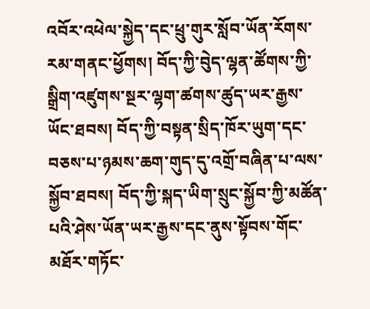འབོར་འཕེལ་སྐྱེད་དང་ཕྲུ་གུར་སློབ་ཡོན་རོགས་རམ་གནང་ཕྱོགས། བོད་ཀྱི་བེུད་ལྷན་ཚོགས་ཀྱི་སྒྲིག་འཛུགས་སྔར་ལྷག་ཚགས་ཚུད་ཡར་རྒྱས་ཡོང་ཐབས། བོད་ཀྱི་བསྟན་སྲིད་ཁོར་ཡུག་དང་བཅས་པ་ཉམས་ཆག་གུད་དུ་འགྲོ་བཞིན་པ་ལས་སྐྱོབ་ཐབས། བོད་ཀྱི་སྐད་ཡིག་སྲུང་སྐྱོབ་ཀྱི་མཚོན་པའི་ཤེས་ཡོན་ཡར་རྒྱས་དང་ནུས་སྟོབས་གོང་མཐོར་གཏོང་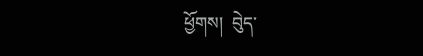ཕྱོགས།  བེུད་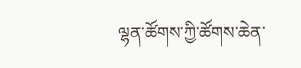ལྷན་ཚོགས་ཀྱི་ཚོགས་ཆེན་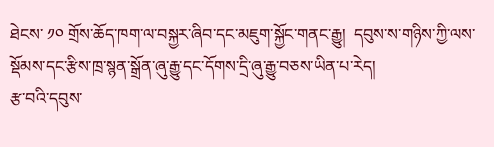ཐེངས་ ༡༠ གྲོས་ཆོད་ཁག་ལ་བསྐྱར་ཞིབ་དང་མཇུག་སྐྱོང་གནང་རྒྱུ།  དབུས་ས་གཉིས་ཀྱི་ལས་སྡོམས་དང་རྩིས་ཁྲ་སྙན་སྒྲོན་ཞུ་རྒྱུ་དང་དོགས་དྲི་ཞུ་རྒྱུ་བཅས་ཡིན་པ་རེད།
རྩ་བའི་དབུས་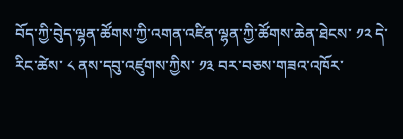བོད་ཀྱི་བེུད་ལྷན་ཚོགས་ཀྱི་འགན་འཛིན་ལྷན་ཀྱི་ཚོགས་ཆེན་ཐེངས་ ༡༢ དེ་རིང་ཚེས་ ༨ ནས་དབུ་འཛུགས་ཀྱིས་ ༡༣ བར་བཅས་གཟའ་འཁོར་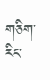གཅིག་རིང་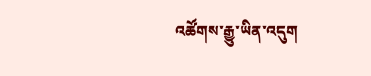འཚོགས་རྒྱུ་ཡིན་འདུག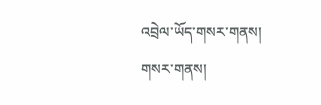འབྲེལ་ཡོད་གསར་གནས།
གསར་གནས།